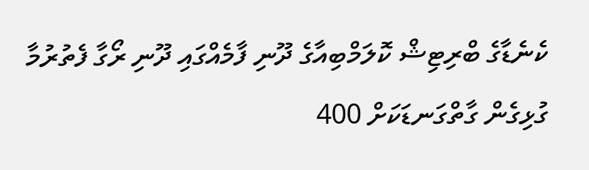ކެނެޑާގެ ބްރިޓިޝް ކޮލަމްބިއާގެ ދޫނި ފާމެއްގައި ދޫނި ރޯގާ ފެތުރުމާ ގުޅިގެން ގާތްގަނޑަކަށް 400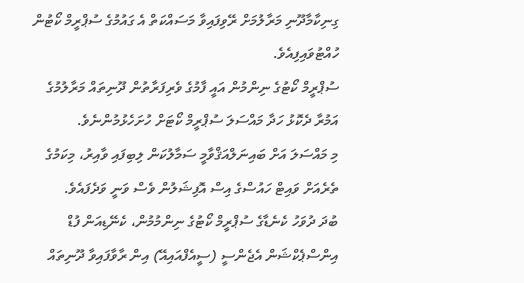ގިނިކާމާދޫނި މަރާލުމަށް ރޭވިފައިވާ މަސައްކަތް އެ ގައުމުގެ ސުޕްރީމް ކޯޓުން ހުއްޓުވައިފިއެވެ.
ސުޕްރީމް ކޯޓުގެ ނިންމުން އައީ ފާމުގެ ވެރިފަރާތުން ދޫނިތައް މަރާލުމުގެ އަމުރާ ދެކޮޅު ހަދާ މައްސަލަ ސުޕްރީމް ކޯޓަށް ހުށަހެޅުމުންނެވެ.
މި މައްސަލަ އަށް ބައިނަލްއަޤްވާމީ ސަމާލުކަން ލިބިފައި ވާއިރު، މިކަމުގެ ތެރެއަށް ވައިޓް ހައުސްގެ އިސް އޮފިޝަލުން ވެސް ވަނީ ވަދެފައެވެ.
ބުދަ ދުވަހު ކެނެޑާގެ ސުޕްރީމް ކޯޓުގެ ނިންމުމުން، ކެނޭޑިއަން ފުޑް އިންސްޕެކްޝަން އެޖެންސީ (ސީއެފްއައިއޭ) އިން ރާވާފައިވާ ދޫނިތައް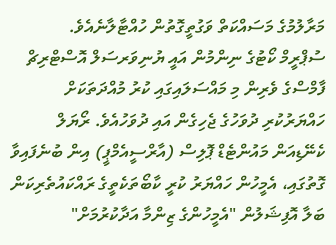މަރާލުމުގެ މަސައްކަތް ވަގުތީގޮތުން ހުއްޓާލާނެއެވެ.
ސުޕްރީމް ކޯޓުގެ ނިންމުން އައީ ޔުނިވަރސަލް އޮސްޓްރިޗް ފާމްސްގެ ވެރިން މި މައްސަލައިގައި ކުރު މުއްދަތަކަށް ހައްޔަރުކުރި ދުވަހުގެ ޖެހިގެން އައި ދުވަހުއެވެ. ރޯޔަލް ކެނޭޑިއަން މައުންޓެޑް ޕޮލިސް (އާރްސީއެމްޕީ) އިން ބުނެފައިވާ ގޮތުގައި، އެމީހުން ހައްޔަރު ކުރީ ކާބޯތަކެތީގެ ރައްކައުތެރިކަން ބަލާ އޮފިޝަލުން "އެމީހުންގެ ޒިންމާ އަދާކުރުމަށް"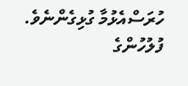ހުރަސްއެޅުމާ ގުޅިގެންނެވެ.
ފުލުހުންގެ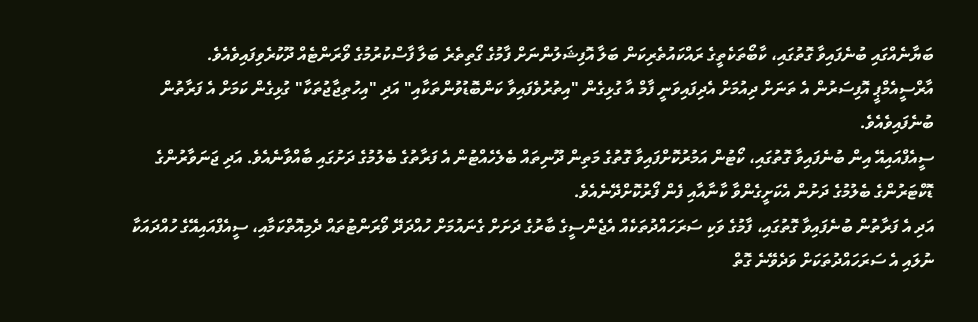ބަޔާނެއްގައި ބުނެފައިވާ ގޮތުގައި، ކާބޯތަކެތީގެ ރައްކައުތެރިކަން ބަލާ އޮފިޝަލުންނަށް ފާމުގެ ގޯތިތެރެ ބަލާ ފާސްކުރުމުގެ ވޯރަންޓެއް ދޫކުރެވިފައިވެއެވެ.
އާރްސީއެމްޕީ އޮފިސަރުން އެ ތަނަށް ދިއުމަށް އެދިފައިވަނީ ފާމް އާ ގުޅިގެން "އިތުރުވެފައިވާ ކަންބޮޑުވުންތަކާއި" އަދި "އިހުތިޖާޖުތަކާ" ގުޅިގެން ކަމަށް އެ ފަރާތުން ބުނެފައިވެއެވެ.
ސީއެފްއައިއޭ އިން ބުނެފައިވާ ގޮތުގައި، ކޯޓުން އަމުރުކޮށްފައިވާ ގޮތުގެ މަތިން ދޫނިތައް ބެލެހެއްޓުން އެ ފަރާތުގެ ބެލުމުގެ ދަށުގައި ބާއްވާނެއެވެ. އަދި ޖަނަވާރުންގެ ޑޮކްޓަރުންގެ ބެލުމުގެ ދަށުން އެކަށީގެންވާ ކާނާއާއި ފެން ފޯރުކޮށްދޭނެއެވެ.
އަދި އެ ފަރާތުން ބުނެފައިވާ ގޮތުގައި، ފާމުގެ ވަކި ސަރަހައްދުތަކެއް އެޖެންސީގެ ބާރުގެ ދަށަށް ގެނައުމަށް ހުއްދަދޭ ވޯރަންޓުތައް ދެމިއޮތްކަމާއި، ސީއެފްއައިއޭގެ ހުއްދައަކާ ނުލައި އެ ސަރަހައްދުތަކަށް ވަދެވޭނެ ގޮތް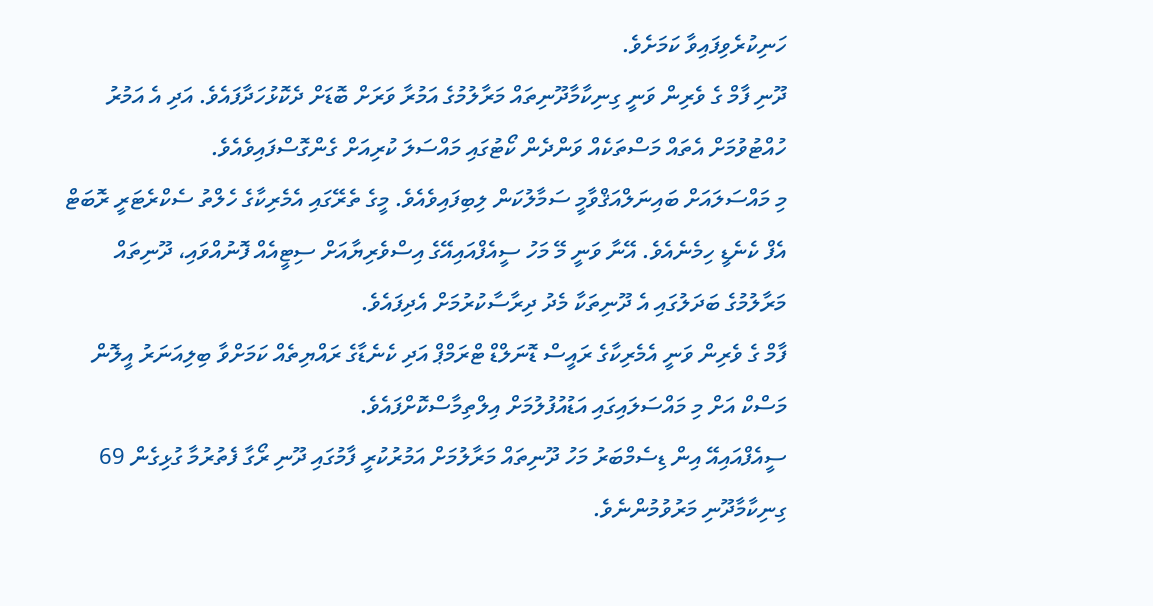ހަނިކުރެވިފައިވާ ކަމަށެވެ.
ދޫނި ފާމް ގެ ވެރިން ވަނީ ގިނިކާމާދޫނިތައް މަރާލުމުގެ އަމުރާ ވަރަށް ބޮޑަށް ދެކޮޅުހަދާފައެވެ. އަދި އެ އަމުރު ހުއްޓުވުމަށް އެތައް މަސްތަކެއް ވަންދެން ކޯޓުގައި މައްސަލަ ކުރިއަށް ގެންގޮސްފައިވެއެވެ.
މި މައްސަލައަށް ބައިނަލްއަޤްވާމީ ސަމާލުކަން ލިބިފައިވެއެވެ. މީގެ ތެރޭގައި އެމެރިކާގެ ހެލްތު ސެކްރެޓަރީ ރޮބަޓް އެފް ކެނެޑީ ހިމެނެއެވެ. އޭނާ ވަނީ މޭ މަހު ސީއެފްއައިއޭގެ އިސްވެރިޔާއަށް ސިޓީއެއް ފޮނުއްވައި، ދޫނިތައް މަރާލުމުގެ ބަދަލުގައި އެ ދޫނިތަކާ މެދު ދިރާސާކުރުމަށް އެދިފައެވެ.
ފާމް ގެ ވެރިން ވަނީ އެމެރިކާގެ ރައީސް ޑޮނަލްޑް ޓްރަމްޕް އަދި ކެނެޑާގެ ރައްޔިތެއް ކަމަށްވާ ބިލިއަނަރު އީލޮން މަސްކް އަށް މި މައްސަލައިގައި އަޑުއުފުލުމަށް އިލްތިމާސްކޮށްފައެވެ.
ސީއެފްއައިއޭ އިން ޑިސެމްބަރު މަހު ދޫނިތައް މަރާލުމަށް އަމުރުކުރީ ފާމުގައި ދޫނި ރޯގާ ފެތުރުމާ ގުޅިގެން 69 ގިނިކާމާދޫނި މަރުވުމުންނެވެ.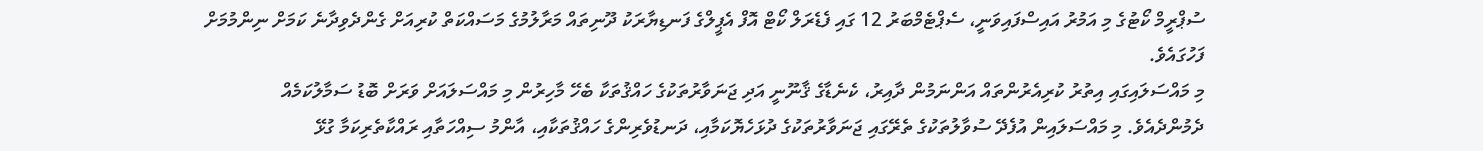ސުޕްރީމް ކޯޓުގެ މި އަމުރު އައިސްފައިވަނީ، ސެޕްޓެމްބަރު 12 ގައި ފެޑެރަލް ކޯޓް އޮފް އެޕީލްގެ ފަނޑިޔާރަކު ދޫނިތައް މަރާލުމުގެ މަސައްކަތް ކުރިއަށް ގެންދެވިދާނެ ކަމަށް ނިންމުމަށް ފަހުގައެވެ.
މި މައްސަލައިގައި އިތުރު ކުރިއެރުންތައް އަންނަމުން ދާއިރު، ކެނެޑާގެ ޤާނޫނީ އަދި ޖަނަވާރުތަކުގެ ހައްޤުތަކާ ބެހޭ މާހިރުން މި މައްސަލައަށް ވަރަށް ބޮޑު ސަމާލުކަމެއް ދެމުންދެއެވެ. މި މައްސަލައިން އުފެދޭ ސުވާލުތަކުގެ ތެރޭގައި ޖަނަވާރުތަކުގެ ދުޅަހެޔޮކަމާއި، ދަނޑުވެރިންގެ ހައްޤުތަކާއި، އާންމު ސިއްހަތާއި ރައްކާތެރިކަމާ ގުޅޭ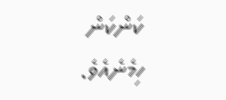ކަންކަން ހިމެނެއެވެ.